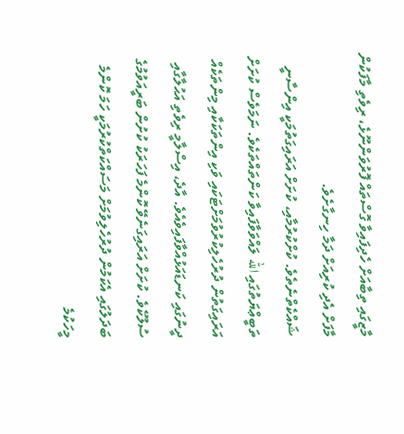މާޒީގައި ތިބާއަށް ހެދިފައިވާ ގޮސްތައް ފޮރުވަންނޫޅެ، ރިވެތި މާފަކުން މާފަށް އެދި ކުރިއަށް ދަމާ ހިނގާށެވެ.
ޝައްކެތްނެތެވެ. ކުށްކުރުމާއި، ކުށަށް އަރައިގަތުމަކީ އިންސާނީ ތަބީޢްޔަތުގައި الله ލައްވަވާފައިވާ ކަންތައްތަކެވެ. ނަމަވެސް ކުށަށް އަރައިގަތުން ދުރުހެލިކުރުވުމަށްޓަކައި ވަކި އިންތަކަކާއި މިންތަކެއް ދީނުގައި ކަނޑައަޅުއްވާފައިވެއެވެ. އާދެ، އިސްލާމީ ރިވެތި އަޙުލާގާއި ސުލޫކެވެ. ކުށަށް އަރައިގަނެވޭ ކޮންމެ ފަހަރަކު ކުށުން ބަރީއަވުމުގެ ބަދަލުގައި އެކަމުން ދުރުހެލިވުމަށް މަސައްކަތްކުރުމަކީ ހަމަ ކޮންމެ މީހަކުމެ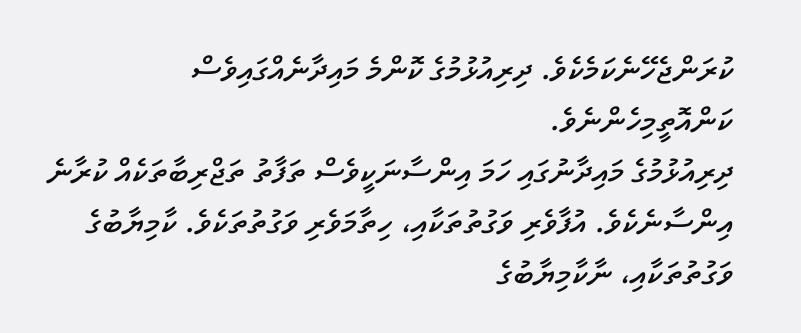ކުރަންޖެހޭނެކަމެކެވެ. ދިރިއުޅުމުގެ ކޮންމެ މައިދާނެއްގައިވެސް ކަންއޮތީމިހެންނެވެ.
ދިރިއުޅުމުގެ މައިދާނުގައި ހަމަ އިންސާނަކީވެސް ތަފާތު ތަޖްރިބާތަކެއް ކުރާނެ އިންސާނެކެވެ. އުފާވެރި ވަގުތުތަކާއި، ހިތާމަވެރި ވަގުތުތަކެވެ. ކާމިޔާބުގެ ވަގުތުތަކާއި، ނާކާމިޔާބުގެ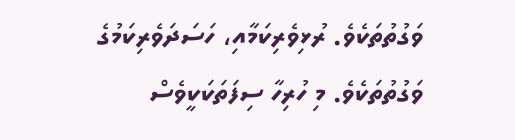ވަގުތުތަކެވެ. ރުޅިވެރިކަމާއި، ހަސަދަވެރިކަމުގެ ވަގުތުތަކެވެ. މި ހުރިހާ ސިފަތަކަކީވެސް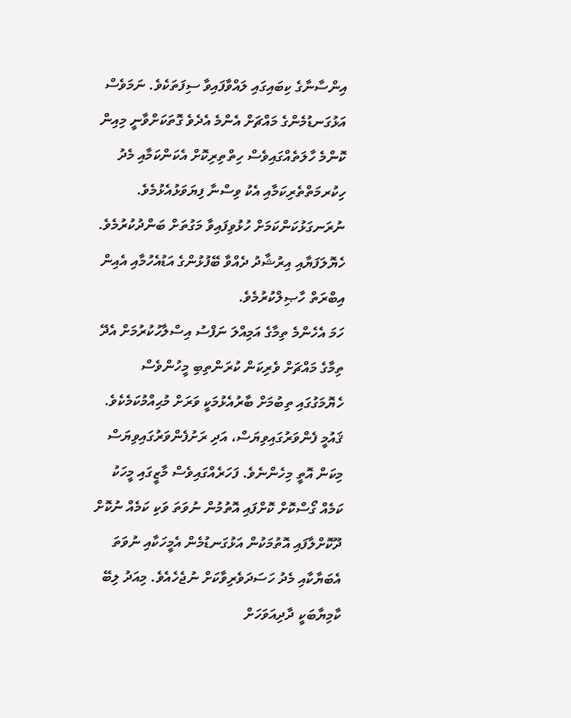އިންސާނާގެ ކިބައިގައި ލައްވާފައިވާ ސިފަތަކެވެ. ނަމަވެސް އަޅުގަނޑުމެންގެ މައްޗަށް އެންމެ އެދެވެ ގޮތަކަށްވާނީ މިއިން ކޮންމެ ހާލަތެއްގައިވެސް ހިތްތިރިކޮށް އެކަންކަމާއި މެދު ހިކުރމަތްތެރިކަމާއި އެކު ވިސްނާ ފިޔަވަޅުއެޅުމެވެ. ނުރަނގަޅުކަންކަމަށް ހުޅުވިފައިވާ މަގުތަށް ބަންދުކުރުމެވެ. ހެޔޮލަފަޔާއި އިރުޝާދު ދެއްވާ ބޭފުޅުންގެ އަޑުއެހުމާއި އެއިން އިބްރަތް ހާޞިލްކުރުމެވެ.
ހަމަ އެހެންމެ ތިމާގެ އަމިއްލަ ނަފްސު އިސްލާހުކުރުމަށް އެދޭ ތިމާގެ މައްޗަށް ވެރިކަން ކުރަންތިބި މީހުންވެސް ހެޔޮމަގުގައި ތިބުމަށް ބާރުއެޅުމަކީ ވަރަށް މުޙިއްމުކަމެކެވެ. ޤައުމީ ފެންވަރުގައިވިޔަސް، އަދި ރަށުފެންވަރުގައިވިޔަސް މިކަން އޮތީ މިހެންނެވެ. ފަހަރެއްގައިވެސް މާޒީގައި މީހަކު ކަމެއް ގޯސްކޮށް ކޮށްފައި އޮތުމުން ނުވަތަ ވަކި ކަމެއް ނުކޮށް ދޫކޮށްލާފައި އޮތުމަކުން އަޅުގަނޑުމެން އެމީހަކާއި ނުވަތަ އެބަޔާކާއި މެދު ހަސަދަވެރިވާކަށް ނުޖެހެއެވެ. މިއަދު ލިބޭ ކާމިޔާބަކީ ދާދިއަވަހަށް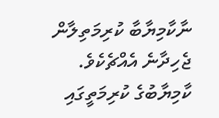ނާކާމިޔާބާ ކުރިމަތިލާން ޖެހިދާނެ އެއްޗެކެވެ. ކާމިޔާބުގެ ކުރިމަތީގައި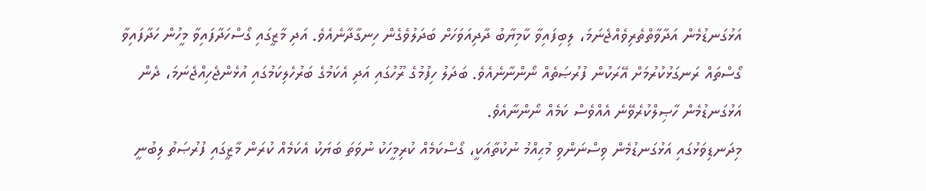އަޅުގަނޑުމެން އަދާވާތްތެރިވެއްޖެނަމަ، ލިބިފައިވާ ކާމިޔާބު ދާދިއަވަހަށް ބަދަލުވެގެން ހިނގާދާނެއެވެ. އަދި މާޒީގައި ގޯސްހަދާފައިވާ މީހުން ހަދާފައިވާ ގޯސްތައް ރަނގަޅުކުރުމަށް އޭރަކުން ފުރުޞަތެއް ނޯންނާނެއެވެ. ބަދަލު ހިފުމުގެ ރޫހުގައި އަދި އެކަމުގެ ބަރުހެލިކަމުގައި އުޅެންޖެހިއްޖެނަމަ، ދެން އަޅުގަނޑުމެން ހާޞިލްކުރެވޭނެ އެއްވެސް ކަމެއް ނޯންނާއެވެ.
މިދަނޑިވަޅުގައި އަޅުގަނޑުމެން ވިސްނަންވި މުޙިއްމު ނުކުތާއަކީ، ގޯސްކަމެއް ކުރިމީހަކު ނުވަތަ ބަޔަކު އެކަމެއް ކުރަން މާޒީގައި ފުރުޞަތު ލިބުނީ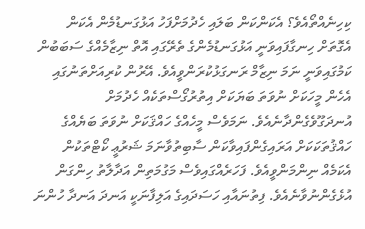ކިހިނެއްތޯއެވެ؟ އެކަންކަން ބަލައި ހެދުމަށްފަހު އަޅުގަނޑުމެން އެކަން އެގޮތަށް ހިނގާފައިވަނީ އަޅުގަނޑުމެންގެ ތެރޭގައި އޮތް ނިޒާމެއްގެ ސަބަބުން ކަމުގައިވަނީ ނަމަ ނިޒާމް ރަނގަޅުކުރަންވީއެވެ. އޭރުން ކުރިއަށްތަނުގައި އެހެން މީހަކަށް ނުވަތަ ބަޔަކަށް އިތުރުގޯސްތަކެއް ހެދުމަށް އުނދަގޫވެގެންދާނެއެވެ. ނަމަވެސް މީހެއްގެ ހައްޤަކަށް ނުވަތަ ބަޔެއްގެ ހައްޤުތަކަކަށް އަރައިގެންފައިވާކަން ސާބިތުވާނަމަ ޝަރުޢީ ކޯޓްތަކުން އެކަމެއް ނިންމަންވީއެވެ. ފަހަރެއްގައިވެސް މަގުމަތިން އަދާލާތު ހިންގަން އުޅެގެންނުވާނެއެވެ. ފިތުނައާއި ހަސަދައިގެ އަލިފާނަކީ އަނދަ އަނދާ ހުންނަ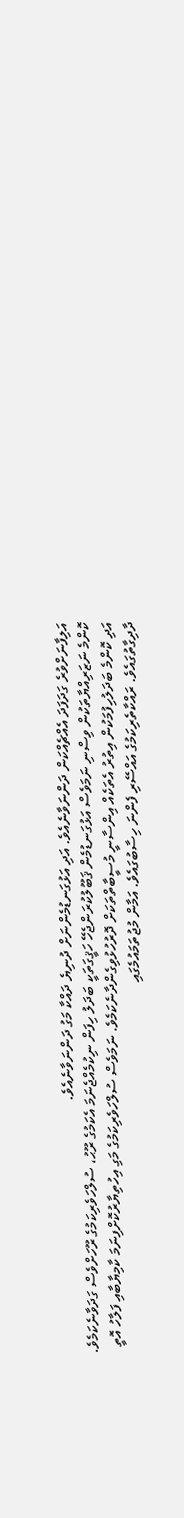އަލިފާނަށްވުރެ ގަދަފަދަ އެއްޗެއްކަން ދަންނަވާނެއެވެ. އަދި އަޅުގަނޑުމެންނަށް ދުނިޔެ ދައްކާ މަގު ދަންނަވާނެއެވެ.
ކޮންމެ ނަޒަރިއްޔާތަކުން ވިސްނި ނަމަވެސް އަޅުގަނޑުމެން ޤަބޫލުކުރަންޖެހޭ ހަޤީގަތަކީ ބަދަލު ހިފަން ނިކުމެއްޖެނަމަ އެކަމުގެ ރޫޙު، ސުލްހަވެރިކަމުގެ ރޫހަށްވެސް ގަދަވާނެކަމެވެ. އަދި ކޮންމެ ބަދަލުހިފުމަކުން އިތުރު އެތަކެއް އިންސާނީ މުސީބާތްތަކަށް ދޮރުހުޅުވިގެންދާނެކަމެވެ. ނަމަވެސް ސުލްހަވެރިކަމުގެ މަގި އިހުތިޔާރުކޮށްފިނަމަ ކާމިޔާބާއި ފަލާހު އޮތީ ދާދިގާތުގައެވެ. ރައްކާތެރިކަމުގެ އައްސޭރި ފެންނަ ހިސާބުގައެވެ. އަމާން މުޖުތަމައުމެގައި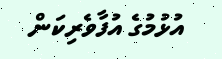އުޅުމުގެ އުފާވެރިކަން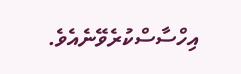އިހްސާސްކުރެވޭނެއެވެ.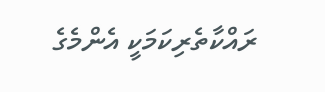ރައްކާތެރިކަމަކީ އެންމެގެ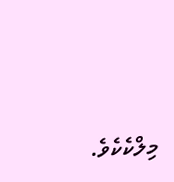މިލްކެކެވެ.